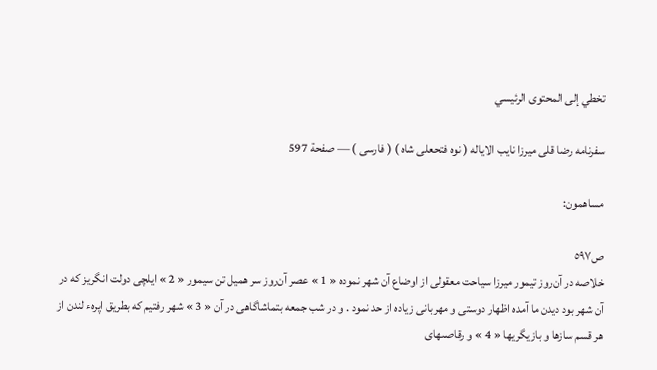تخطي إلى المحتوى الرئيسي

سفرنامه رضا قلى ميرزا نايب الاياله ( نوه فتحعلى شاه ) ( فارسى ) — صفحة 597

مساهمون:

ص٥٩٧
خلاصه در آن‌روز تيمور ميرزا سياحت معقولى از اوضاع آن شهر نموده « 1 » عصر آن‌روز سر هميل تن سيمور « 2 » ايلچى دولت انگريز كه در آن شهر بود ديدن ما آمده اظهار دوستى و مهربانى زياده از حد نمود . و در شب جمعه بتماشاگاهى در آن « 3 » شهر رفتيم كه بطريق اپرهء لندن از هر قسم سازها و بازيگريها « 4 » و رقاصىهاى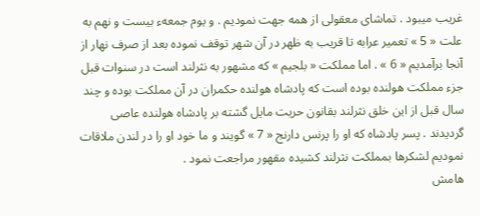غريب ميبود . تماشاى معقولى از همه جهت نموديم . و يوم جمعهء بيست و نهم به علت « 5 » تعمير عرابه تا قريب به ظهر در آن شهر توقف نموده بعد از صرف نهار از آنجا برآمديم « 6 » . اما مملكت « بلجيم » كه مشهور به نثرلند است در سنوات قبل جزء مملكت هولنده بوده است كه پادشاه هولنده حكمران در آن مملكت بوده و چند سال قبل از اين خلق نثرلند بقانون حريت مايل گشته بر پادشاه هولنده عاصى گرديدند . پسر پادشاه كه او را پرنس دارنج « 7 » گويند و ما خود او را در لندن ملاقات نموديم لشكرها بمملكت نثرلند كشيده مقهور مراجعت نمود .
هامش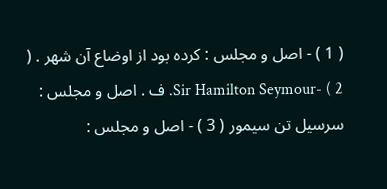( 1 ) - اصل و مجلس : كرده بود از اوضاع آن شهر . ( 2 ) -Sir Hamilton Seymour. ف . اصل و مجلس : سرسيل تن سيمور ( 3 ) - اصل و مجلس :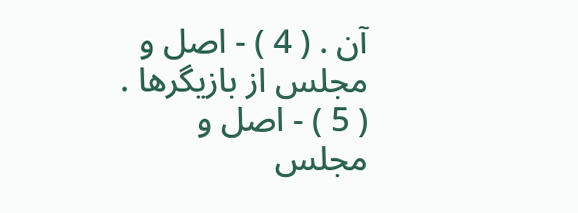آن . ( 4 ) - اصل و مجلس از بازيگرها . ( 5 ) - اصل و مجلس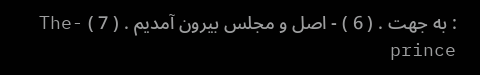: به جهت . ( 6 ) - اصل و مجلس بيرون آمديم . ( 7 ) -The prince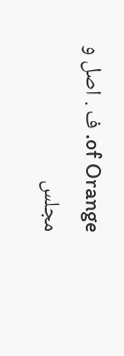of Orange. ف . اصل و مجلس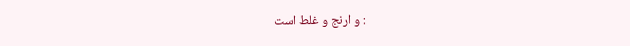: و ارنج و غلط است